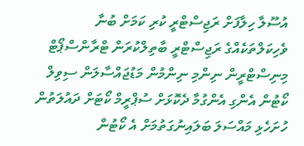އުސޫލާ ހިލާފަށް ރަޖިސްޓްރީ ކުރި ކަމަށް ބުނާ ވެހިކަލްތަކެއްގެ ރަޖިސްޓްރީ ބާތިލްކުރަން ޓްރާންސްޕޯޓް މިނިސްޓްރީން ނިންމި ނިންމުން މަޑުޖައްސާލަން ސިވިލް ކޯޓުން އެންގި އެންގުމާ ދެކޮޅަށް ސުޕްރީމް ކޯޓަށް ދައުލަތުން ހުށަހެޅި މައްސަލަ ބަލައިނުގަތުމަށް އެ ކޯޓުން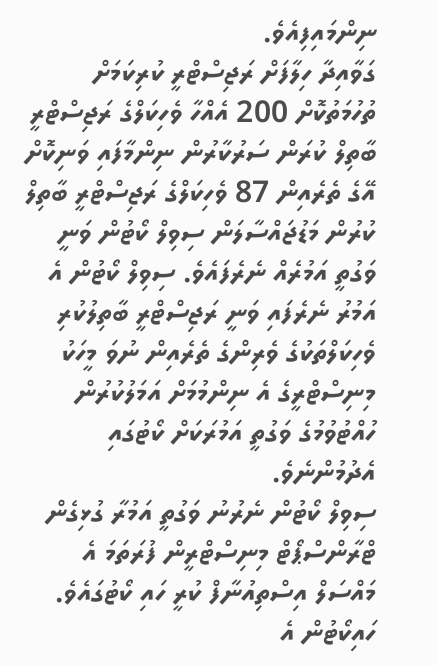ނިންމައިފިއެވެ.
ގަވާއިދާ ހިލާފަށް ރަޖިސްޓްރީ ކުރިކަމަށް ތުހުމަތުކޮށް 200 އެއްހާ ވެހިކަލްގެ ރަޖިސްޓްރީ ބާތިލް ކުރަން ސަރުކާރުން ނިންމާފައި ވަނިކޮށް އޭގެ ތެރެއިން 87 ވެހިކަލްގެ ރަޖިސްޓްރީ ބާތިލް ކުރުން މަޑުޖައްސާލަން ސިވިލް ކޯޓުން ވަނީ ވަގުތީ އަމުރެއް ނެރެފައެވެ. ސިވިލް ކޯޓުން އެ އަމުރު ނެރެފައި ވަނީ ރަޖިސްޓްރީ ބާތިލުކުރި ވެހިކަލްތަކުގެ ވެރިންގެ ތެރެއިން ނުވަ މީހަކު މިނިސްޓްރީގެ އެ ނިންމުމަށް އަމަލުކުރުން ހުއްޓުވުމުގެ ވަގުތީ އަމުރަކަށް ކޯޓުގައި އެދުމުންނެވެ.
ސިވިލް ކޯޓުން ނެރުނު ވަގުތީ އަމުރާ ގުޅިގެން ޓްރާންސްޕޯޓް މިނިސްޓްރީން ފުރަތަމަ އެ މައްސަލް އިސްތިއުނާފް ކުރީ ހައި ކޯޓުގައެވެ. ހައިކޯޓުން އެ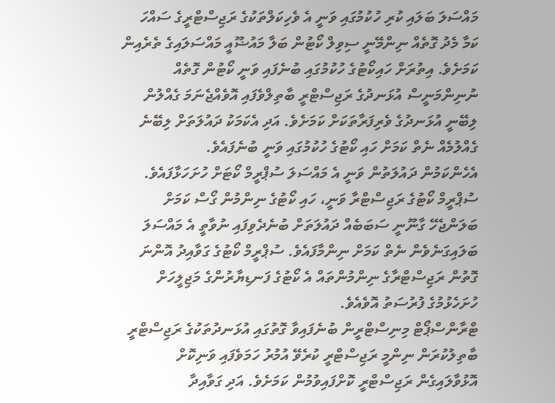މައްސަލަ ބަލައި ކުރި ހުކުމުގައި ވަނީ އެ ވެހިކަލްތަކުގެ ރަޖިސްޓްރީގެ ސައްހަ ކަމާ މެދު ގޮތެއް ނިންމޭނީ ސިވިލް ކޯޓުން ބަލާ މައުޟޫއީ މައްސަލައިގެ ތެރެއިން ކަމަށެވެ. އިތުރަށް ހައިކޯޓުގެ ހުކުމުގައި ބުނެފައި ވަނީ ކޯޓުން ގޮތެއް ނުނިންމަނީސް އުޅަނދުގެ ރަޖިސްޓްރީ ބާތިލްވެފައި އޮވެއްޖެނަމަ ގެއްލުން ލިބޭނީ އުޅަނދުގެ ވެރިފަރާތަކަށް ކަމަށެވެ. އަދި އެކަމަކު ދައުލަތަށް ލިބޭނެ ގެއްލުމެއް ނެތް ކަމަށް ހައި ކޯޓުގެ ހުކުމުގައި ވަނީ ބުނެފައެވެ.
އެހެންކަމުން ދައުލަތުން ވަނީ އެ މައްސަލަ ސުޕްރީމް ކޯޓަށް ހުށަހަޅާފައެވެ. ސުޕްރީމް ކޯޓުގެ ރަޖިސްޓްރާ ވަނީ، ހައި ކޯޓުގެ ނިންމުން ގޯސް ކަމަށް ބަލަންޖެހޭ ގާނޫނީ ސަބަބެއް ދައުލަތަށް ބުނެދެވިފައި ނުވާތީ އެ މައްސަލަ ބަލައިގަނެވެން ނެތް ކަމަށް ނިންމާފައެވެ. ސުޕްރީމް ކޯޓުގެ ގަވާއިދު އޮންނަ ގޮތުން ރަޖިސްޓްރާގެ ނިންމުންތައް އެ ކޯޓުގެ ފަނޑިޔާރުންގެ މަޖިލީހަށް ހުށަހެޅުމުގެ ފުރުސަތު އޮވެއެވެ.
ޓްރާންސްޕޯޓް މިނިސްޓްރީން ބުނެފައިވާ ގޮތުގައި އުޅަނދުތަކުގެ ރަޖިސްޓްރީ ބާތިލުކުރަން ނިންމީ ރަޖިސްޓްރީ ކުރެވޭ އުމުރު ހަމަވެފައި ވަނިކޮށް އޮޅުވާލައިގެން ރަޖިސްޓްރީ ކޮށްފައިވުމުން ކަމަށެވެ. އަދި ގަވާއިދާ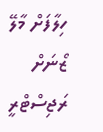ހިލާފަށް މާލޭ ޒޯނަށް ރަޖިސްޓްރީ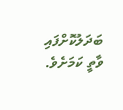ބަދަލުކޮށްފައި ވާތީ ކަމަށެވެ.